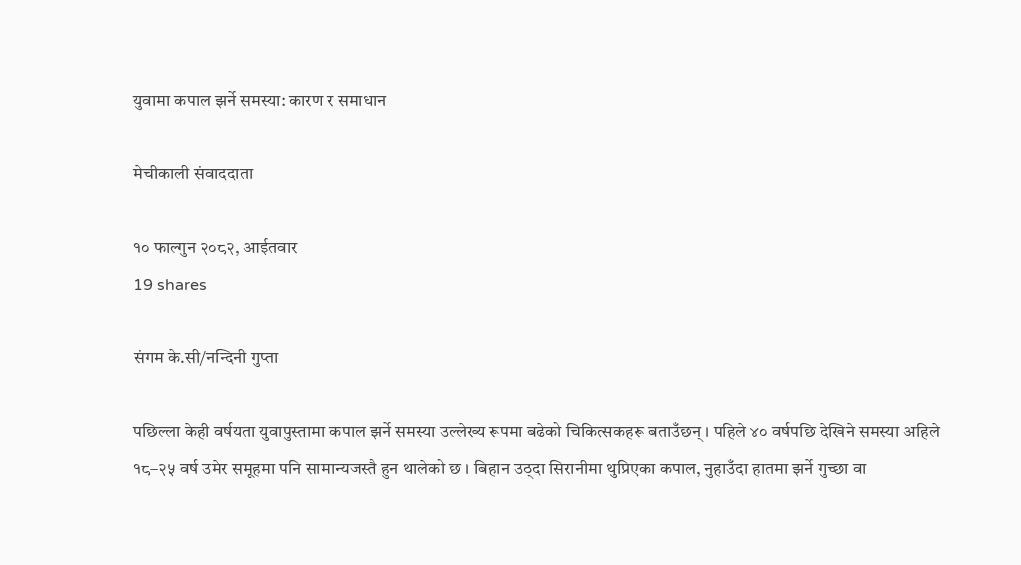युवामा कपाल झर्ने समस्या: कारण र समाधान

मेचीकाली संवाददाता

१० फाल्गुन २०८२, आईतवार
19 shares

संगम के.सी/नन्दिनी गुप्ता

पछिल्ला केही वर्षयता युवापुस्तामा कपाल झर्ने समस्या उल्लेख्य रूपमा बढेको चिकित्सकहरू बताउँछन् । पहिले ४० वर्षपछि देखिने समस्या अहिले १८–२५ वर्ष उमेर समूहमा पनि सामान्यजस्तै हुन थालेको छ । बिहान उठ्दा सिरानीमा थुप्रिएका कपाल, नुहाउँदा हातमा झर्ने गुच्छा वा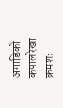अगाडिको कपालरेखा क्रमशः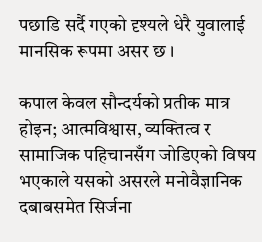पछाडि सर्दै गएको दृश्यले धेरै युवालाई मानसिक रूपमा असर छ ।

कपाल केवल सौन्दर्यको प्रतीक मात्र होइन; आत्मविश्वास, व्यक्तित्व र सामाजिक पहिचानसँग जोडिएको विषय भएकाले यसको असरले मनोवैज्ञानिक दबाबसमेत सिर्जना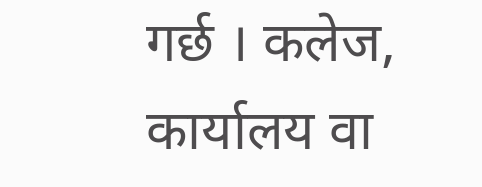गर्छ । कलेज, कार्यालय वा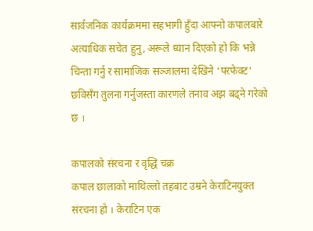सार्वजनिक कार्यक्रममा सहभागी हुँदा आफ्नो कपालबारे अत्याधिक सचेत हुनु, अरूले ध्यान दिएको हो कि भन्ने चिन्ता गर्नु र सामाजिक सञ्जालमा देखिने ‘परफेक्ट’ छविसँग तुलना गर्नुजस्ता कारणले तनाव अझ बढ्ने गरेको छ ।

कपालको संरचना र वृद्धि चक्र
कपाल छालाको माथिल्लो तहबाट उम्रने केराटिनयुक्त संरचना हो । केराटिन एक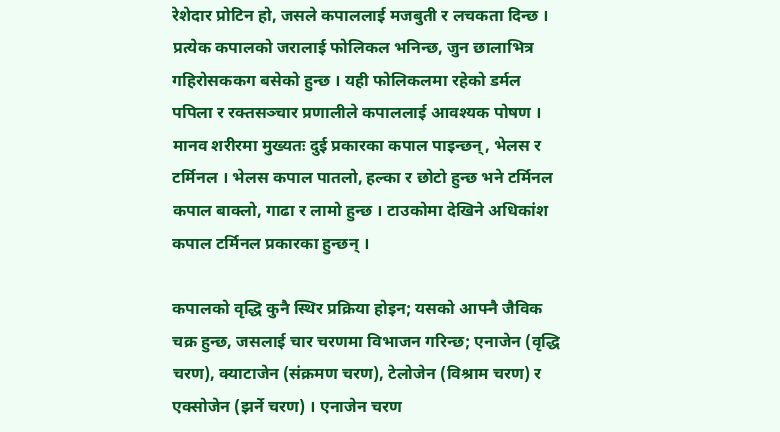रेशेदार प्रोटिन हो, जसले कपाललाई मजबुती र लचकता दिन्छ । प्रत्येक कपालको जरालाई फोलिकल भनिन्छ, जुन छालाभित्र गहिरोसककग बसेको हुन्छ । यही फोलिकलमा रहेको डर्मल पपिला र रक्तसञ्चार प्रणालीले कपाललाई आवश्यक पोषण । मानव शरीरमा मुख्यतः दुई प्रकारका कपाल पाइन्छन्, भेलस र टर्मिनल । भेलस कपाल पातलो, हल्का र छोटो हुन्छ भने टर्मिनल कपाल बाक्लो, गाढा र लामो हुन्छ । टाउकोमा देखिने अधिकांश कपाल टर्मिनल प्रकारका हुन्छन् ।

कपालको वृद्धि कुनै स्थिर प्रक्रिया होइन; यसको आफ्नै जैविक चक्र हुन्छ, जसलाई चार चरणमा विभाजन गरिन्छ; एनाजेन (वृद्धि चरण), क्याटाजेन (संक्रमण चरण), टेलोजेन (विश्राम चरण) र एक्सोजेन (झर्ने चरण) । एनाजेन चरण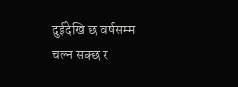दुईदेखि छ वर्षसम्म चल्न सक्छ र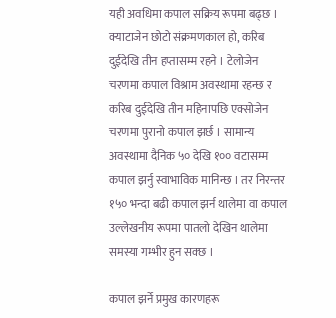यही अवधिमा कपाल सक्रिय रूपमा बढ्छ । क्याटाजेन छोटो संक्रमणकाल हो, करिब दुईदेखि तीन हप्तासम्म रहने । टेलोजेन चरणमा कपाल विश्राम अवस्थामा रहन्छ र करिब दुईदेखि तीन महिनापछि एक्सोजेन चरणमा पुरानो कपाल झर्छ । सामान्य अवस्थामा दैनिक ५० देखि १०० वटासम्म कपाल झर्नु स्वाभाविक मानिन्छ । तर निरन्तर १५० भन्दा बढी कपाल झर्न थालेमा वा कपाल उल्लेखनीय रूपमा पातलो देखिन थालेमा समस्या गम्भीर हुन सक्छ ।

कपाल झर्ने प्रमुख कारणहरू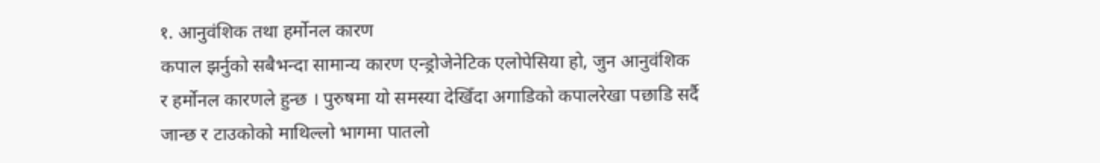१. आनुवंशिक तथा हर्मोनल कारण
कपाल झर्नुको सबैभन्दा सामान्य कारण एन्ड्रोजेनेटिक एलोपेसिया हो, जुन आनुवंशिक र हर्मोनल कारणले हुन्छ । पुरुषमा यो समस्या देखिँदा अगाडिको कपालरेखा पछाडि सर्दै जान्छ र टाउकोको माथिल्लो भागमा पातलो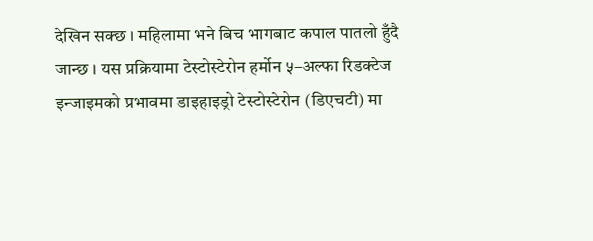देखिन सक्छ । महिलामा भने बिच भागबाट कपाल पातलो हुँदै जान्छ । यस प्रक्रियामा टेस्टोस्टेरोन हर्मोन ५–अल्फा रिडक्टेज इन्जाइमको प्रभावमा डाइहाइड्रो टेस्टोस्टेरोन (डिएचटी) मा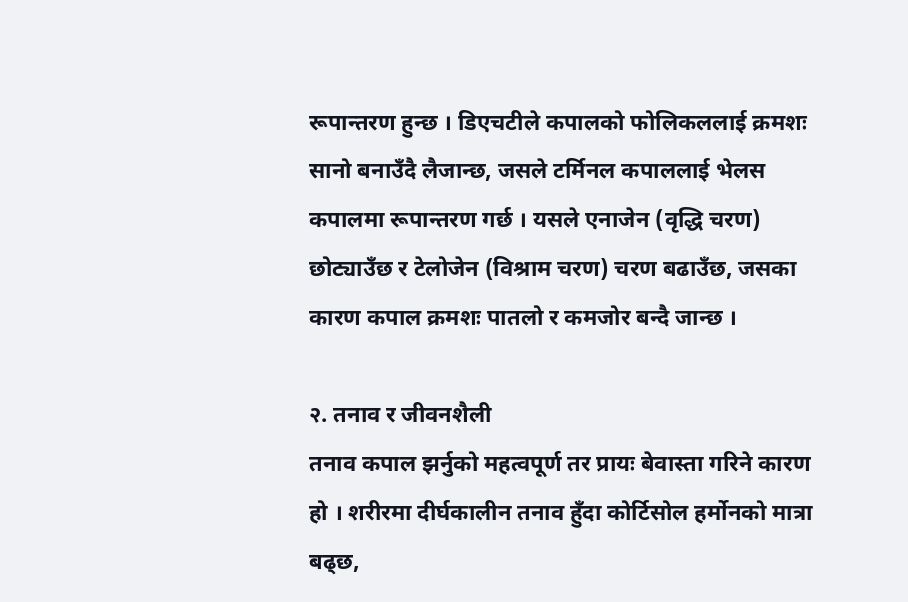रूपान्तरण हुन्छ । डिएचटीले कपालको फोलिकललाई क्रमशः सानो बनाउँदै लैजान्छ, जसले टर्मिनल कपाललाई भेलस कपालमा रूपान्तरण गर्छ । यसले एनाजेन (वृद्धि चरण) छोट्याउँछ र टेलोजेन (विश्राम चरण) चरण बढाउँछ, जसका कारण कपाल क्रमशः पातलो र कमजोर बन्दै जान्छ ।

२. तनाव र जीवनशैली
तनाव कपाल झर्नुको महत्वपूर्ण तर प्रायः बेवास्ता गरिने कारण हो । शरीरमा दीर्घकालीन तनाव हुँदा कोर्टिसोल हर्मोनको मात्रा बढ्छ,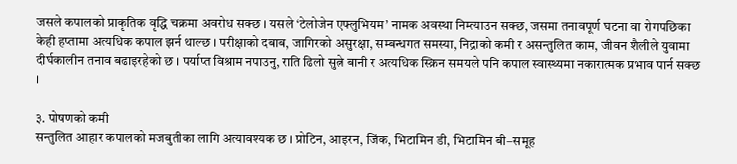जसले कपालको प्राकृतिक वृद्धि चक्रमा अवरोध सक्छ । यसले ‘टेलोजेन एफ्लुभियम’ नामक अवस्था निम्त्याउन सक्छ, जसमा तनावपूर्ण घटना वा रोगपछिका केही हप्तामा अत्यधिक कपाल झर्न थाल्छ । परीक्षाको दबाब, जागिरको असुरक्षा, सम्बन्धगत समस्या, निद्राको कमी र असन्तुलित काम, जीवन शैलीले युवामा दीर्घकालीन तनाव बढाइरहेको छ । पर्याप्त विश्राम नपाउनु, राति ढिलो सुत्ने बानी र अत्यधिक स्क्रिन समयले पनि कपाल स्वास्थ्यमा नकारात्मक प्रभाव पार्न सक्छ ।

३. पोषणको कमी
सन्तुलित आहार कपालको मजबुतीका लागि अत्यावश्यक छ । प्रोटिन, आइरन, जिंक, भिटामिन डी, भिटामिन बी–समूह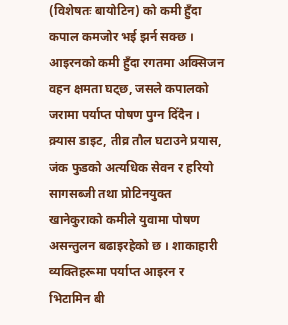(विशेषतः बायोटिन) को कमी हुँदा कपाल कमजोर भई झर्न सक्छ । आइरनको कमी हुँदा रगतमा अक्सिजन वहन क्षमता घट्छ, जसले कपालको जरामा पर्याप्त पोषण पुग्न दिँदैन । क्र्यास डाइट, तीव्र तौल घटाउने प्रयास, जंक फुडको अत्यधिक सेवन र हरियो सागसब्जी तथा प्रोटिनयुक्त खानेकुराको कमीले युवामा पोषण असन्तुलन बढाइरहेको छ । शाकाहारी व्यक्तिहरूमा पर्याप्त आइरन र भिटामिन बी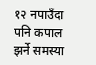१२ नपाउँदा पनि कपाल झर्ने समस्या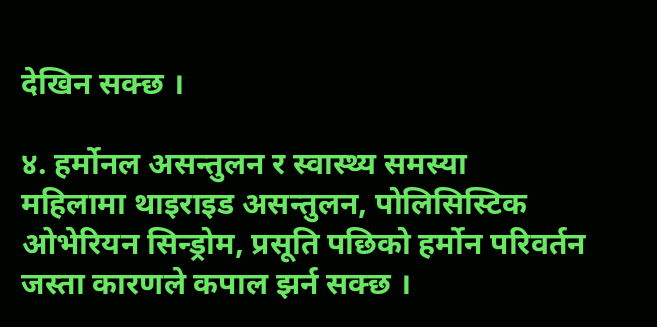देखिन सक्छ ।

४. हर्मोनल असन्तुलन र स्वास्थ्य समस्या
महिलामा थाइराइड असन्तुलन, पोलिसिस्टिक ओभेरियन सिन्ड्रोम, प्रसूति पछिको हर्मोन परिवर्तन जस्ता कारणले कपाल झर्न सक्छ ।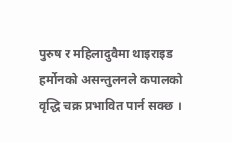पुरुष र महिलादुवैमा थाइराइड हर्मोनको असन्तुलनले कपालको वृद्धि चक्र प्रभावित पार्न सक्छ ।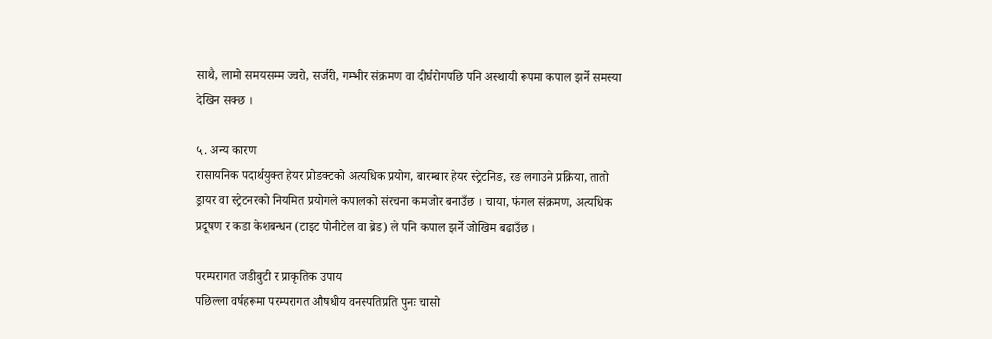साथै, लामो समयसम्म ज्वरो, सर्जरी, गम्भीर संक्रमण वा दीर्घरोगपछि पनि अस्थायी रूपमा कपाल झर्ने समस्या देखिन सक्छ ।

५. अन्य कारण
रासायनिक पदार्थयुक्त हेयर प्रोडक्टको अत्यधिक प्रयोग, बारम्बार हेयर स्ट्रेटनिङ, रङ लगाउने प्रक्रिया, तातो ड्रायर वा स्ट्रेटनरको नियमित प्रयोगले कपालको संरचना कमजोर बनाउँछ । चाया, फंगल संक्रमण, अत्यधिक प्रदूषण र कडा केशबन्धन (टाइट पोनीटेल वा ब्रेड) ले पनि कपाल झर्ने जोखिम बढाउँछ ।

परम्परागत जडीबुटी र प्राकृतिक उपाय
पछिल्ला वर्षहरूमा परम्परागत औषधीय वनस्पतिप्रति पुनः चासो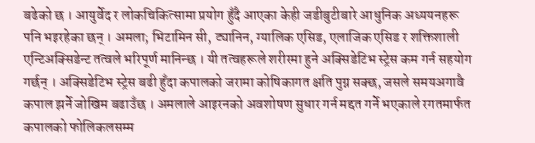बढेको छ । आयुर्वेद र लोकचिकित्सामा प्रयोग हुँदै आएका केही जडीबुटीबारे आधुनिक अध्ययनहरू पनि भइरहेका छन् । अमला; भिटामिन सी, ट्यानिन, ग्यालिक एसिड, एलाजिक एसिड र शक्तिशाली एन्टिअक्सिडेन्ट तत्वले भरिपूर्ण मानिन्छ । यी तत्वहरूले शरीरमा हुने अक्सिडेटिभ स्ट्रेस कम गर्न सहयोग गर्छन् । अक्सिडेटिभ स्ट्रेस बढी हुँदा कपालको जरामा कोषिकागत क्षति पुग्न सक्छ, जसले समयअगावै कपाल झर्ने जोखिम बढाउँछ । अमलाले आइरनको अवशोषण सुधार गर्न मद्दत गर्ने भएकाले रगतमार्फत कपालको फोलिकलसम्म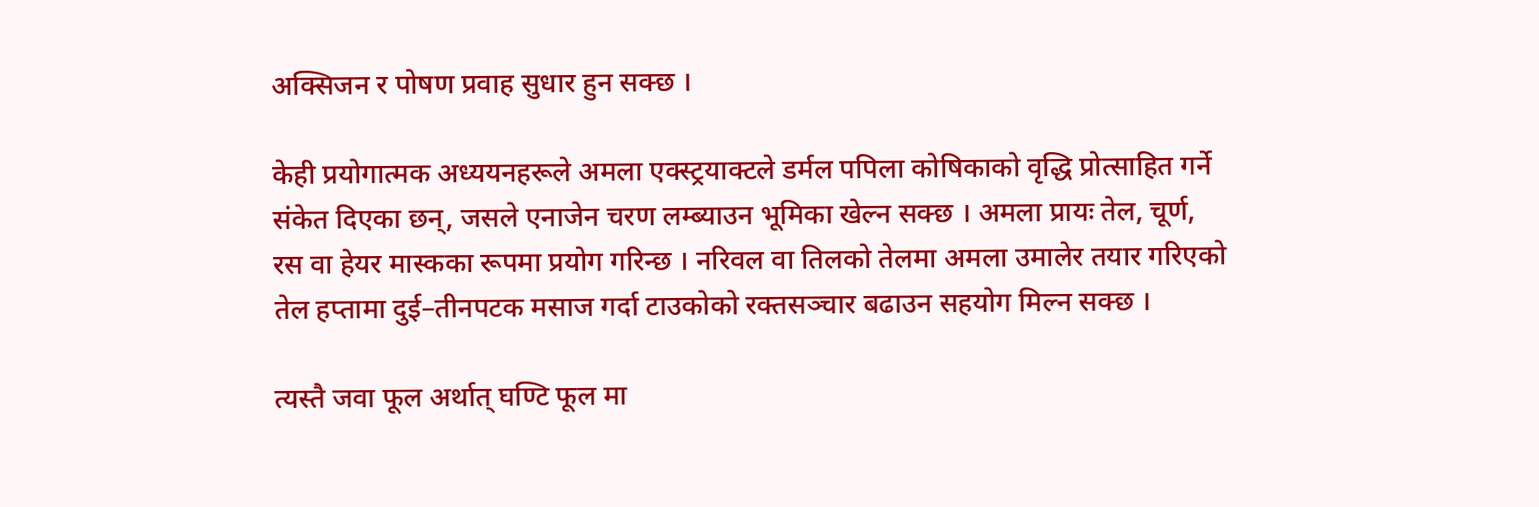अक्सिजन र पोषण प्रवाह सुधार हुन सक्छ ।

केही प्रयोगात्मक अध्ययनहरूले अमला एक्स्ट्रयाक्टले डर्मल पपिला कोषिकाको वृद्धि प्रोत्साहित गर्ने संकेत दिएका छन्, जसले एनाजेन चरण लम्ब्याउन भूमिका खेल्न सक्छ । अमला प्रायः तेल, चूर्ण, रस वा हेयर मास्कका रूपमा प्रयोग गरिन्छ । नरिवल वा तिलको तेलमा अमला उमालेर तयार गरिएको तेल हप्तामा दुई–तीनपटक मसाज गर्दा टाउकोको रक्तसञ्चार बढाउन सहयोग मिल्न सक्छ ।

त्यस्तै जवा फूल अर्थात् घण्टि फूल मा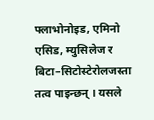फ्लाभोनोइड, एमिनो एसिड, म्युसिलेज र बिटा–सिटोस्टेरोलजस्ता तत्व पाइन्छन् । यसले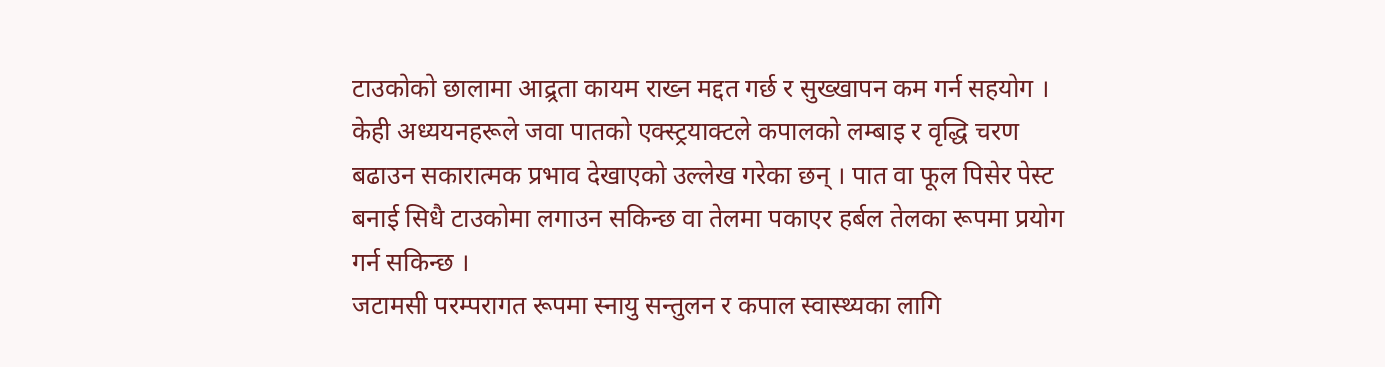टाउकोको छालामा आद्र्रता कायम राख्न मद्दत गर्छ र सुख्खापन कम गर्न सहयोग । केही अध्ययनहरूले जवा पातको एक्स्ट्रयाक्टले कपालको लम्बाइ र वृद्धि चरण बढाउन सकारात्मक प्रभाव देखाएको उल्लेख गरेका छन् । पात वा फूल पिसेर पेस्ट बनाई सिधै टाउकोमा लगाउन सकिन्छ वा तेलमा पकाएर हर्बल तेलका रूपमा प्रयोग गर्न सकिन्छ ।
जटामसी परम्परागत रूपमा स्नायु सन्तुलन र कपाल स्वास्थ्यका लागि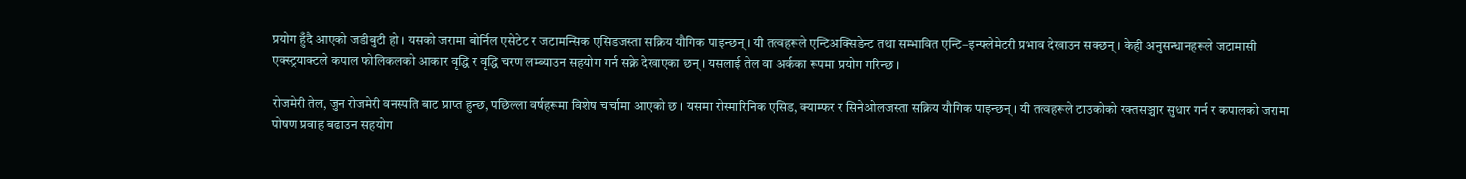प्रयोग हुँदै आएको जडीबुटी हो । यसको जरामा बोर्निल एसेटेट र जटामन्सिक एसिडजस्ता सक्रिय यौगिक पाइन्छन् । यी तत्वहरूले एन्टिअक्सिडेन्ट तथा सम्भावित एन्टि–इन्फ्लेमेटरी प्रभाव देखाउन सक्छन् । केही अनुसन्धानहरूले जटामासी एक्स्ट्रयाक्टले कपाल फोलिकलको आकार वृद्धि र वृद्धि चरण लम्ब्याउन सहयोग गर्न सक्ने देखाएका छन् । यसलाई तेल वा अर्कका रूपमा प्रयोग गरिन्छ ।

रोजमेरी तेल, जुन रोजमेरी वनस्पति बाट प्राप्त हुन्छ, पछिल्ला वर्षहरूमा विशेष चर्चामा आएको छ । यसमा रोस्मारिनिक एसिड, क्याम्फर र सिनेओलजस्ता सक्रिय यौगिक पाइन्छन् । यी तत्वहरूले टाउकोको रक्तसञ्चार सुधार गर्न र कपालको जरामा पोषण प्रवाह बढाउन सहयोग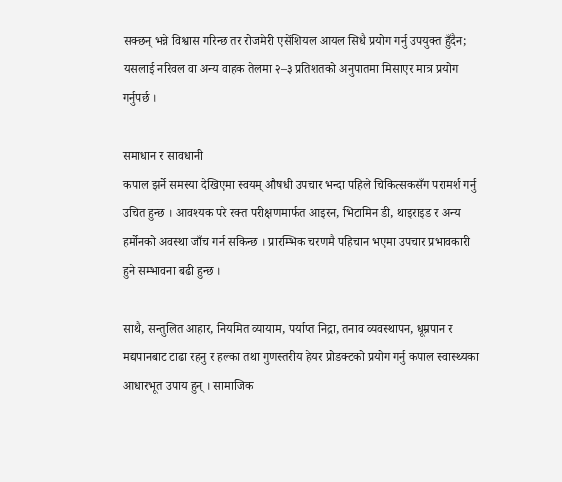सक्छन् भन्ने विश्वास गरिन्छ तर रोजमेरी एसेंशियल आयल सिधै प्रयोग गर्नु उपयुक्त हुँदैन; यसलाई नरिवल वा अन्य वाहक तेलमा २–३ प्रतिशतको अनुपातमा मिसाएर मात्र प्रयोग गर्नुपर्छ ।

समाधान र सावधानी
कपाल झर्ने समस्या देखिएमा स्वयम् औषधी उपचार भन्दा पहिले चिकित्सकसँग परामर्श गर्नु उचित हुन्छ । आवश्यक परे रक्त परीक्षणमार्फत आइरन, भिटामिन डी, थाइराइड र अन्य हर्मोनको अवस्था जाँच गर्न सकिन्छ । प्रारम्भिक चरणमै पहिचान भएमा उपचार प्रभावकारी हुने सम्भावना बढी हुन्छ ।

साथै, सन्तुलित आहार, नियमित व्यायाम, पर्याप्त निद्रा, तनाव व्यवस्थापन, धूम्रपान र मद्यपानबाट टाढा रहनु र हल्का तथा गुणस्तरीय हेयर प्रोडक्टको प्रयोग गर्नु कपाल स्वास्थ्यका आधारभूत उपाय हुन् । सामाजिक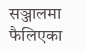सञ्जालमा फैलिएका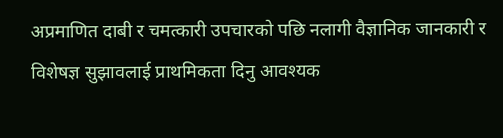अप्रमाणित दाबी र चमत्कारी उपचारको पछि नलागी वैज्ञानिक जानकारी र विशेषज्ञ सुझावलाई प्राथमिकता दिनु आवश्यक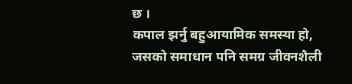छ ।
कपाल झर्नु बहुआयामिक समस्या हो, जसको समाधान पनि समग्र जीवनशैली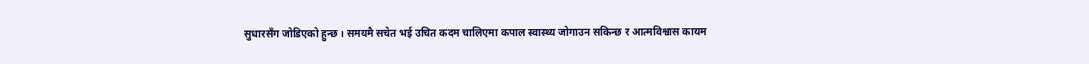सुधारसँग जोडिएको हुन्छ । समयमै सचेत भई उचित कदम चालिएमा कपाल स्वास्थ्य जोगाउन सकिन्छ र आत्मविश्वास कायम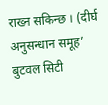राख्न सकिन्छ । (दीर्घ अनुसन्धान समूह’ बुटवल सिटी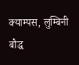क्याम्पस, लुम्बिनी बौद्ध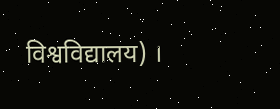विश्वविद्यालय) ।